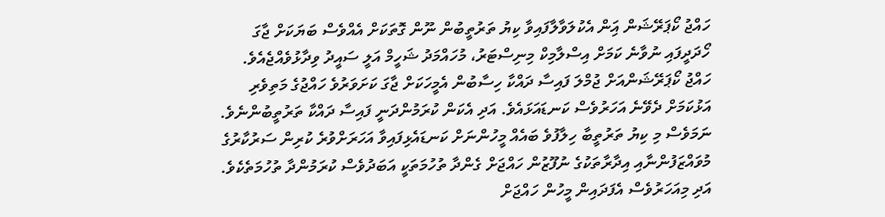ހައްޖު ކޯޕަރޭޝަން އަިން އެކުލަވާލާފައިވާ ކިޔު ތަރުތީބުން ނޫން ގޮތަކަށް އެއްވެސް ބަޔަކަށް ޖާގަ ހޯދަދީފައި ނުވާނެ ކަމަށް އިސްލާމިކް މިނިސްޓަރު، މުހައްމަދު ޝަހީމް އަލީ ސައީދު ވިދާޅުވެއްޖެއެވެ.
ހައްޖު ކޯޕަރޭޝަންއަށް ޖުމްލަ ފައިސާ ދައްކާ ހިސާބުން އެމީހަކަށް ޖާގަ ކަށަވަރުވެ ހައްޖުގެ މަތިވެރި އަޅުކަމަށް ދެވޭނެ އަހަރުވެސް ކަނޑައަޅައެވެ. އަދި އެކަން ކުރަމުންދަނީ ފައިސާ ދައްކާ ތަރުތީބުންނެވެ.
ނަމަވެސް މި ކިޔު ތަރުތީބާ ހިލާފުވެ ބައެއް މީހުންނަށް ކަނޑައެޅިފައިވާ އަހަރަށްވުރެ ކުރިން ސަރުކާރުގެ މުވައްޒަފުންނާއި އިދާރާތަކުގެ ނުފޫޒުން ހައްޖަށް ގެންދާ ތުހުމަތަކީ އަބަދުވެސް ކުރަމުންދާ ތުހުމަތެކެވެ. އަދި މިއަހަރުވެސް އެފަދައިން މީހުން ހައްޖަށް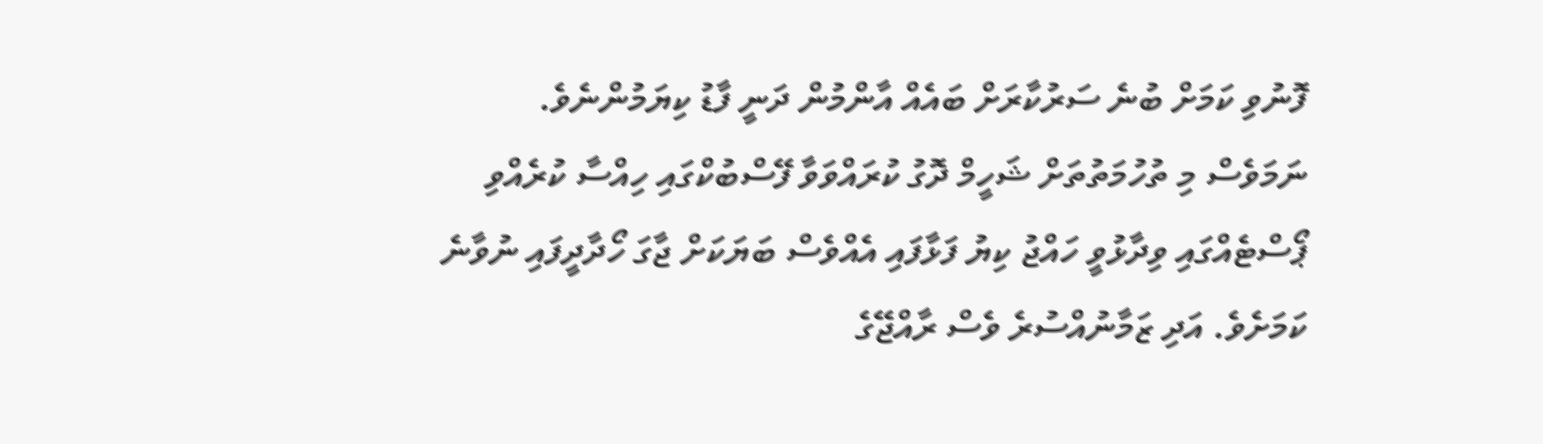ފޮނުވި ކަމަށް ބުނެ ސަރުކާރަށް ބައެއް އާންމުން ދަނީ ފާޑު ކިޔަމުންނެވެ.
ނަމަވެސް މި ތުހުމަތުތަށް ޝަހީމް ދޮގު ކުރައްވަވާ ފޭސްބުކްގައި ހިއްސާ ކުރެއްވި ޕޯސްޓެއްގައި ވިދާޅުވީ ހައްޖު ކިޔު ފަޅާފައި އެއްވެސް ބަޔަކަށް ޖާގަ ހޯދާދީފައި ނުވާނެ ކަމަށެވެ. އަދި ޒަމާނުއްސުރެ ވެސް ރާއްޖޭގެ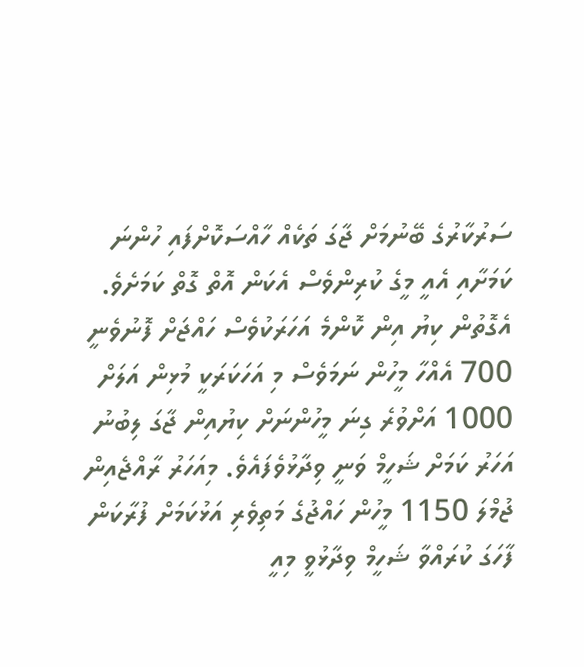ސަރުކާރުގެ ބޭނުމަށް ޖާގަ ތަކެއް ހާއްސަކޮށްފައި ހުންނަ ކަމަށާއި އެއީ މީގެ ކުރިންވެސް އެކަން އޮތް ގޮތް ކަމަށެވެ.
އެގޮތުން ކިޔު އިން ކޮންމެ އަހަރަކުވެސް ހައްޖަށް ފޮނުވެނީ 700 އެއްހާ މީހުން ނަމަވެސް މި އަހަކަރަކީ މުޅިން އަލަށް 1000 އަށްވުރެ ގިނަ މީހުންނަށް ކިޔުއިން ޖާގަ ލިބުނު އަހަރު ކަމަށް ޝަހީމް ވަނީ ވިދާޅުވެފައެވެ. މިއަހަރު ރާއްޖެއިން ޖުމްލަ 1150 މީހުން ހައްޖުގެ މަތިވެރި އަޅުކަމަށް ފުރާކަން ފާހަގަ ކުރައްވާ ޝަހީމް ވިދާޅުވީ މިއީ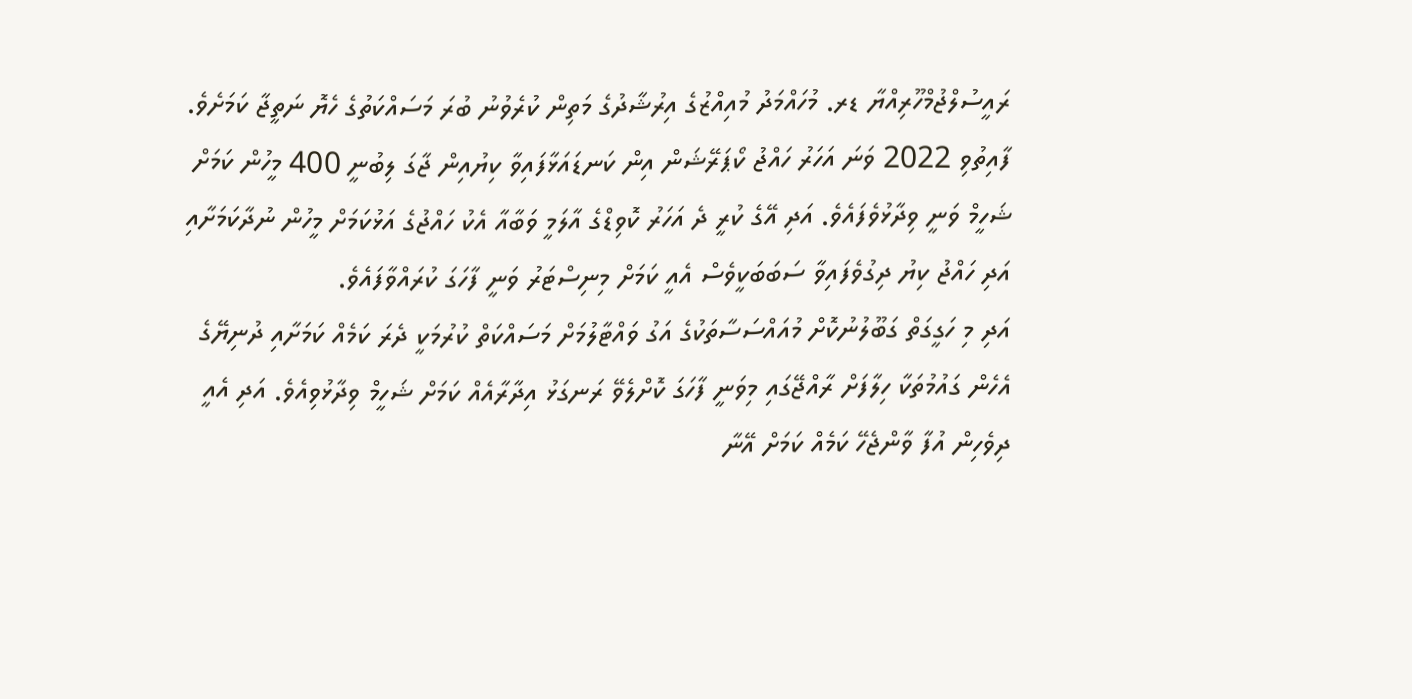ރައީސުލްޖުމްހޫރިއްޔާ ޑރ. މުހައްމަދު މުއިއްޒުގެ އިރުޝާދުގެ މަތިން ކުރެވުނު ބުރަ މަސައްކަތުގެ ހެޔޮ ނަތީޖާ ކަމަށެވެ.
ފާއިތުވި 2022 ވަނަ އަހަރު ހައްޖު ކޯޕަރޭޝަން އިން ކަނޑައަޅާފައިވާ ކިޔުއިން ޖާގަ ލިބުނީ 400 މީހުން ކަމަށް ޝަހީމް ވަނީ ވިދާޅުވެފައެވެ. އަދި އޭގެ ކުރީ ދެ އަހަރު ކޮވިޑްގެ އާލަމީ ވަބާއާ އެކު ހައްޖުގެ އަޅުކަމަށް މީހުން ނުދާކަމަށާއި އަދި ހައްޖު ކިޔު ދިގުވެފައިވާ ސަބަބަކީވެސް އެއީ ކަމަށް މިނިސްޓަރު ވަނީ ފާހަގަ ކުރައްވާފައެވެ.
އަދި މި ހަގީގަތް ގަބޫލުނުކޮށް މުއައްސަސާތަކުގެ އަގު ވައްޓާލުމަށް މަސައްކަތް ކުރުމަކީ ދެރަ ކަމެއް ކަމަށާއި ދުނިޔޭގެ އެހެން ގައުމުތަކާ ހިލާފަށް ރާއްޖޭގައި މިވަނީ ފާހަގަ ކޮށްލެވޭ ރަނގަޅު އިދާރާއެއް ކަމަށް ޝަހީމް ވިދާޅުވިއެވެ. އަދި އެއީ ދިވެހިން އުފާ ވާންޖެހޭ ކަމެއް ކަމަށް އޭނާ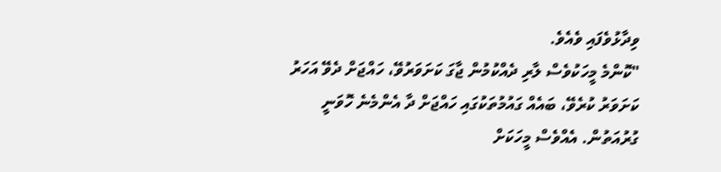ވިދާޅުވެފައި ވެއެވެ.
"ކޮންމެ މީހަކުވެސް ލާރި ދެއްކުމުން ޖާގަ ކަށަވަރުވޭ، ހައްޖަށް ދެވޭ އަހަރު ކަށަވަރު ކުރެވޭ، ބައެއް ގައުމުތަކުގައި ހައްޖަށް ދާ އެންމެނެ ހޮވަނީ ގުރުއަތުން. އެއްވެސް މީހަކަށް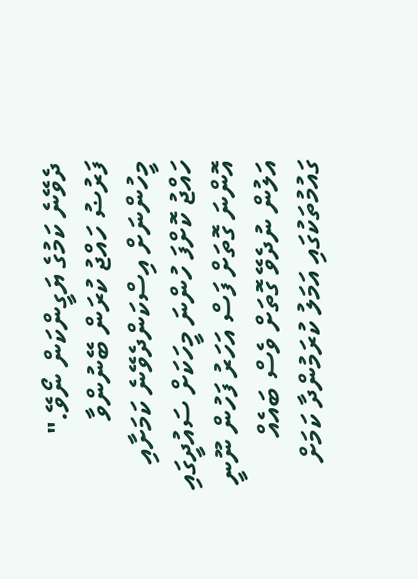ދެވޭނެ ކަމުގެ ޔަގީންކަން ނޯވޭ."
ފަރުޟު ހައްޖު ކުރަން ބޭނުންވާ މީހުންނަށް އިސްކަންދެވޭނެ ކަމަށާއި ހައްޖު ކޮށްފަ ހުންނަ މީހަކަށް ސައުދީގައި އޮންނަ ގޮތަށް ފަސް އަހަރު ފަހުން ނޫނީ އަލުން ނުދެވޭ ގޮތަށް ވެސް ބައެއް ގައުމުތަކުގައި އަމަލު ކުރަމުންދާ ކަމަށް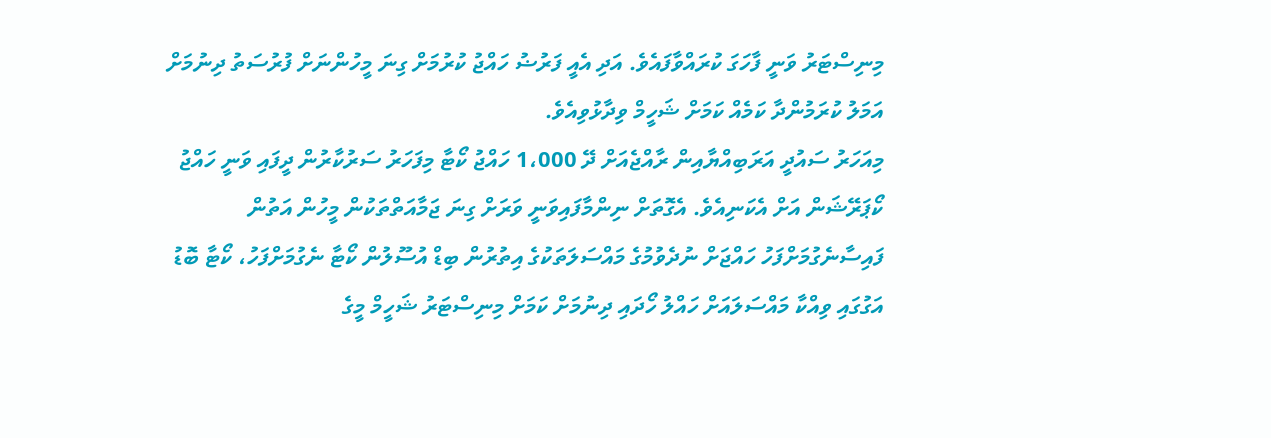މިނިސްޓަރު ވަނީ ފާހަގަ ކުރައްވާފައެވެ. އަދި އެއީ ފަރުޟު ހައްޖު ކުރުމަށް ގިނަ މީހުންނަށް ފުރުސަތު ދިނުމަށް އަމަލު ކުރަމުންދާ ކަމެއް ކަމަށް ޝަހީމް ވިދާޅުވިއެވެ.
މިއަހަރު ސައުދީ އަރަބިއްޔާއިން ރާއްޖެއަށް ދޭ 1،000 ހައްޖު ކޯޓާ މިފަހަރު ސަރުކާރުން ދީފައި ވަނީ ހައްޖު ކޯޕަރޭޝަން އަށް އެކަނިއެވެ. އެގޮތަށް ނިންމާފައިވަނީ ވަރަށް ގިނަ ޖަމާއަތްތަކުން މީހުން އަތުން ފައިސާނެގުމަށްފަހު ހައްޖަށް ނުދެވުމުގެ މައްސަލަތަކުގެ އިތުރުން ބިޑް އުސޫލުން ކޯޓާ ނެގުމަށްފަހު، ކޯޓާ ބޮޑު އަގުގައި ވިއްކާ މައްސަލައަށް ހައްލު ހޯދައި ދިނުމަށް ކަމަށް މިނިސްޓަރު ޝަހީމް މީގެ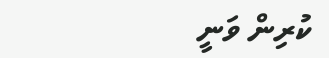ކުރިން ވަނީ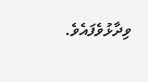ވިދާޅުވެފައެވެ.